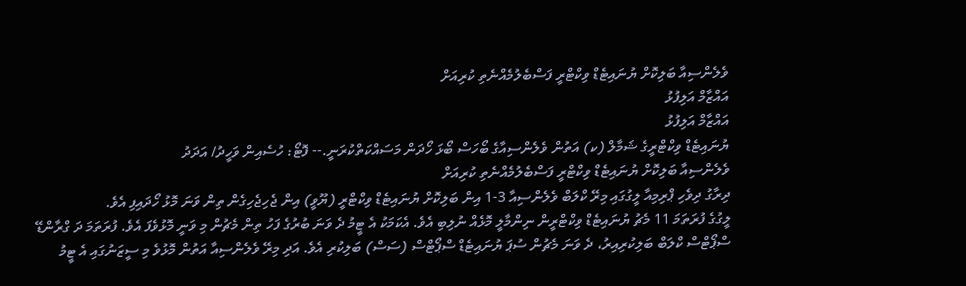ވެލެންސިއާ ބަލިކޮށް ޔުނައިޓެޑް ވިކްޓްރީ ފަސްބެލުމެއްނެތި ކުރިއަށް
އައްޒާމް އަލިފުޅު
އައްޒާމް އަލިފުޅު
ޔުނައިޓެޑް ވިކްޓްރީގެ ޝަމާލް (ކ) އަތުން ވެލެންސިއާގެ ބޯހަސް ބޯޅަ ހޯދަން މަސައްކަތްކުރަނީ.-- ފޮޓޯ: ހުސެއިން ވަހީދު/ އަދަދު
ވެލެންސިއާ ބަލިކޮށް ޔުނައިޓެޑް ވިކްޓްރީ ފަސްބެލުމެއްނެތި ކުރިއަށް
ދިރާގު ދިވެހި ޕްރިމިއާ ލީގުގައި މިރޭ ކްލަބް ވެލެންސިއާ 3-1 އިން ބަލިކޮށް ޔުނައިޓެޑް ވިކްޓްރީ (ޔޫވީ) އިން ޖެހިޖެހިގެން ތިން ވަނަ މޮޅު ހޯދައިފި އެވެ.
ލީގުގެ ފުރަތަމަ 11 މެޗު ޔުނައިޓެޑް ވިކްޓްރީން ނިންމާލީ މޮޅެއް ނުލިބި އެވެ. އެކަމަކު އެ ޓީމު ދެ ވަނަ ބުރުގެ ފަހު ތިން މެޗުން މި ވަނީ މޮޅުވެފަ އެވެ. ފުރަތަމަ ދަ ގްރާންޑޭ ސްޕޯޓްސް ކްލަބް ބަލިކުރިއިރު، ދެ ވަނަ މެޗުން ސުޕަ ޔުނައިޓެޑް ސްޕޯޓްސް (ސަސް) ބަލިކުރި އެވެ. އަދި މިރޭ ވެލެންސިއާ އަތުން މޮޅުވެ މި ސީޒަނުގައި އެ ޓީމު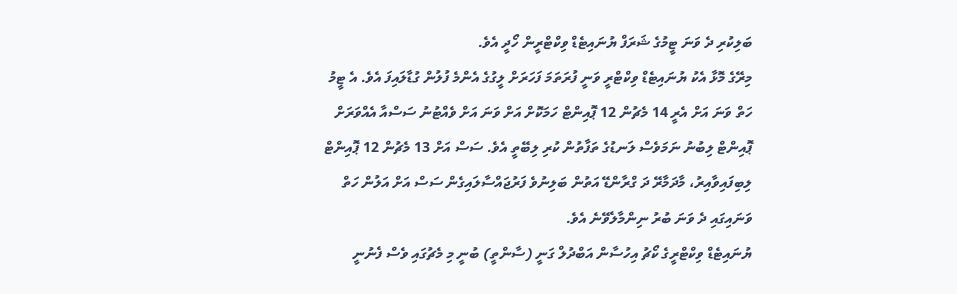ބަލިކުރި ދެ ވަނަ ޓީމުގެ ޝަރަފް ޔުނައިޓެޑް ވިކްޓްރީން ހޯދީ އެވެ.
މިރޭގެ މޮޅާ އެކު ޔުނައިޓެޑް ވިކްޓްރީ ވަނީ ފުރަތަމަ ފަހަރަށް ލީގުގެ އެންމެ ފުލުން ގުޑާލައިފަ އެވެ. އެ ޓީމު ހަތް ވަނަ އަށް އެރީ 14 މެޗުން 12 ޕޮއިންޓް ހަމަކޮށް އަށް ވަނަ އަށް ވެއްޓުނު ސަސްއާ އެއްވަރަށް ޕޮއިންޓް ލިބުނު ނަމަވެސް ލަނޑުގެ ތަފާތުން ކުރި ލިބޭތީ އެވެ. ސަސް އަށް 13 މެޗުން 12 ޕޮއިންޓް ލިބިފައިވާއިރު، މާދަމާރޭ ދަ ގްރާންޑޭ އަތުން ބަލިނުވެ ފަރުޖައްސާލައިގެން ސަސް އަށް އަލުން ހަތް ވަނައިގައި ދެ ވަނަ ބުރު ނިންމާލެވޭނެ އެވެ.
ޔުނައިޓެޑް ވިކްޓްރީގެ ކޯޗު އިހުސާން އަބްދުލް ގަނީ (ސާންތީ) ބުނީ މި މެޗުގައި ވެސް ފެނުނީ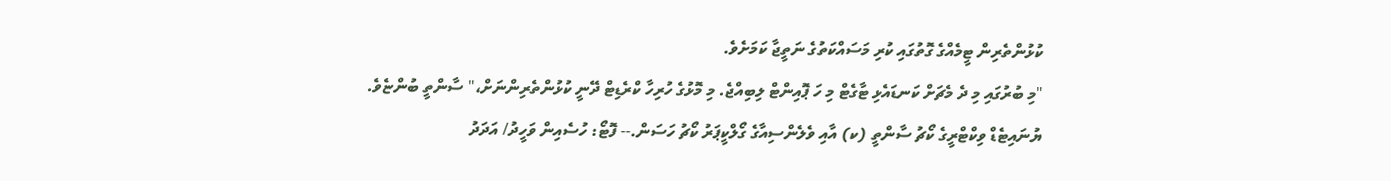ކުޅުންތެރިން ޓީމެއްގެ ގޮތުގައި ކުރި މަސައްކަތުގެ ނަތީޖާ ކަމަށެވެ.
"މި ބުރުގައި މި ދެ މެޗަށް ކަނޑައެޅި ޓާގެޓް މި ހަ ޕޮއިންޓް ލިބިއްޖެ. މި މޮޅުގެ ހުރިހާ ކްރެޑިޓް ދޭނީ ކުޅުންތެރިންނަށް،" ސާންތީ ބުންޏެވެ.
ޔުނައިޓެޑް ވިކްޓްރީގެ ކޯޗު ސާންތީ (ކ) އާއި ވެލެންސިއާގެ ގޯލްކީޕަރު ކޯޗު ހަސަން.-- ފޮޓޯ: ހުސެއިން ވަހީދު/ އަދަދު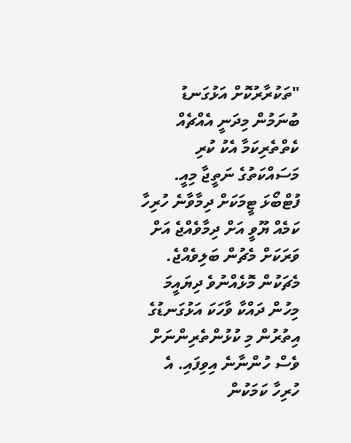"ތަކުރާރުކޮށް އަޅުގަނޑު ބުނަމުން މިދަނީ އެއްޗެއް ކެތްތެރިކަމާ އެކު ކުރި މަސައްކަތުގެ ނަތީޖާ މިއީ. ފުޓްބޯޅަ ޓީމަކަށް ދިމާވާނެ ހުރިހާ ކަމެއް ޔޫވީ އަށް ދިމާވެއްޖެ އަށް ވަރަކަށް މެޗުން ބަލިވެއްޖެ. މެޗަކުން މޮޅެއްނުވެ ދިޔައީމަ މިހުން ދައްކާ ވާހަކަ އަޅުގަނޑުގެ އިތުރުން މި ކުޅުންތެރިންނަށް ވެސް ހުންނާނެ އިވިފައި. އެ ހުރިހާ ކަމަކުން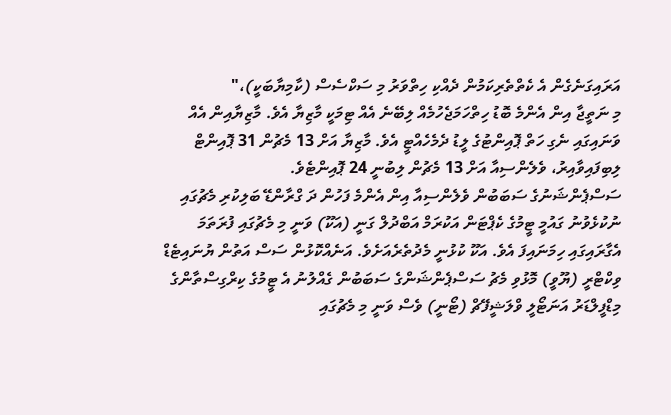އަރައިގަނެގެން އެ ކެތްތެރިކަމުން ދެއްކި ހިތްވަރު މި ސަކްސެސް (ކާމިޔާބަކީ)،"
މި ނަތީޖާ އިން އެންމެ ބޮޑު ހިތްހަމަޖެހުމެއް ލިބޭނެ އެއް ޓިމަކީ މާޒިޔާ އެވެ. މާޒިޔާއިން އެއް ވަނައިގައި ނެގި ހަތް ޕޮއިންޓުގެ ލީޑު ދެމެހެއްޓީ އެވެ. މާޒިޔާ އަށް 13 މެޗުން 31 ޕޮއިންޓް ލިބިފައިވާއިރު، ވެލެންސިއާ އަށް 13 މެޗުން ލިބުނީ 24 ޕޮއިންޓެވެ.
ސަސްޕެންޝަނުގެ ސަބަބުން ވެލެންސިއާ އިން އެންމެ ފަހުން ދަ ގްރާންޑޭ ބަލިކުރި މެޗުގައި ނުކުޅެވުނު ގައުމީ ޓީމުގެ ކެޕްޓަން އަކުރަމް އަބްދުލް ގަނީ (އަކޫ) ވަނީ މި މެޗުގައި ފުރަތަމަ އެގާރައިގައި ހިމަނައިފަ އެވެ. އަކޫ ކުޅުނީ މެދުތެރެއަށެވެ. އަނެއްކޮޅުން ސަސް އަތުން ޔުނައިޓެޑް ވިކްޓްރީ (ޔޫވީ) މޮޅުވި މެޗު ސަސްޕެންޝަންގެ ސަބަބުން ގެއްލުނު އެ ޓީމުގެ ކިރްގިސްތާންގެ މިޑްފީލްޑަރު އަނަޓޯލީ ވްލަޝީފޭޗް (ޓޯނީ) ވެސް ވަނީ މި މެޗުގައި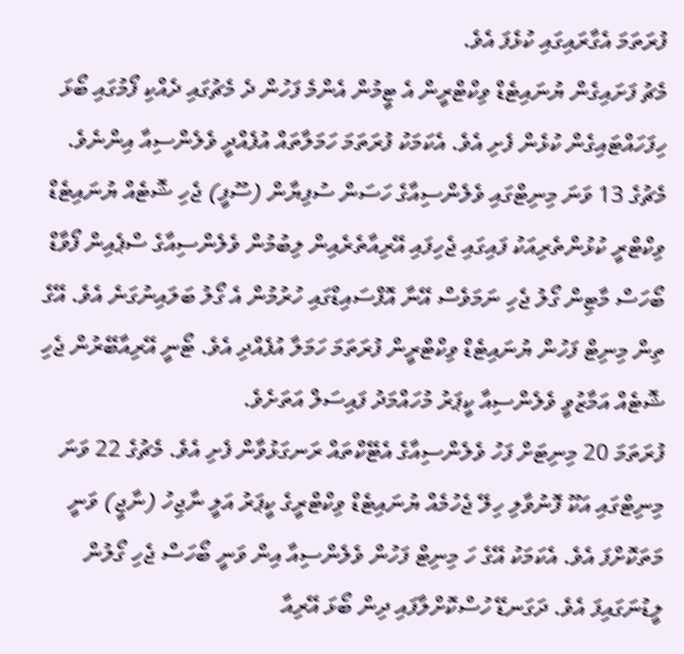ފުރަތަމަ އެގާރައިގައި ކުޅެފަ އެވެ.
މެޗު ފަށައިގެން ޔުނައިޓެޑް ވިކްޓްރީން އެ ޓީމުން އެންމެ ފަހުން ދެ މެޗުގައި ދެއްކި ފޯމުގައި ބޯޅަ ހިފަހައްޓައިގެން ކުޅެން ފެށި އެވެ. އެކަމަކު ފުރަތަމަ ހަމަލާތައް އުފެއްދީ ވެލެންސިއާ އިންނެވެ. މެޗުގެ 13 ވަނަ މިނިޓްގައި ވެލެންސިއާގެ ހަސަން ސުފިޔާން (ސޫފީ) ޖެހި ޝޮޓެއް ޔުނައިޓެޑް ވިކްޓްރީ ކުޅުންތެރިއަކު ފައިގައި ޖެހިފައި އޭރިއާތެރެއިން ލިބުމުން ވެލެންސިއާގެ ސްޕެއިން ފޯވާޑް ބޯހަސް މާޓިން ގޯލު ޖެހި ނަމަވެސް އޭނާ އޮފްސައިޑްގައި ހުރުމުން އެ ގޯލު ބަލައިނުގަނެ އެވެ. އޭގެ ތިން މިނިޓް ފަހުން ޔުނައިޓެޑް ވިކްޓްރީން ފުރަތަމަ ހަމަލާ އުފެއްދި އެވެ. ޓޯނީ އޭރިއާބޭރުން ޖެހި ޝޮޓެއް އަމާޒުވީ ވެލެންސިއާ ކީޕަރު މުހައްމަދު ފައިސަލް އަތަށެވެ.
ފުރަތަމަ 20 މިނިޓަށް ފަހު ވެލެންސިއާގެ އެޓޭކްތައް ރަނގަޅުވާން ފެށި އެވެ. މެޗުގެ 22 ވަނަ މިނިޓްގައި އަކޫ ފޮނުވާލި ހިލޭ ޖެހުމެއް ޔުނައިޓެޑް ވިކްޓްރީގެ ކީޕަރު އަލީ ނާޖިހު (ނާޖީ) ވަނީ މަތަކޮށްފަ އެވެ. އެކަމަކު އޭގެ ހަ މިނިޓް ފަހުން ވެލެންސިއާ އިން ވަނީ ބޯހަސް ޖެހި ގޯލުން ލީޑުނަގައިފަ އެވެ. ދަގަނޑޭ ހުސްކޮށްލާފައި ދިން ބޯޅަ އޭރިއާ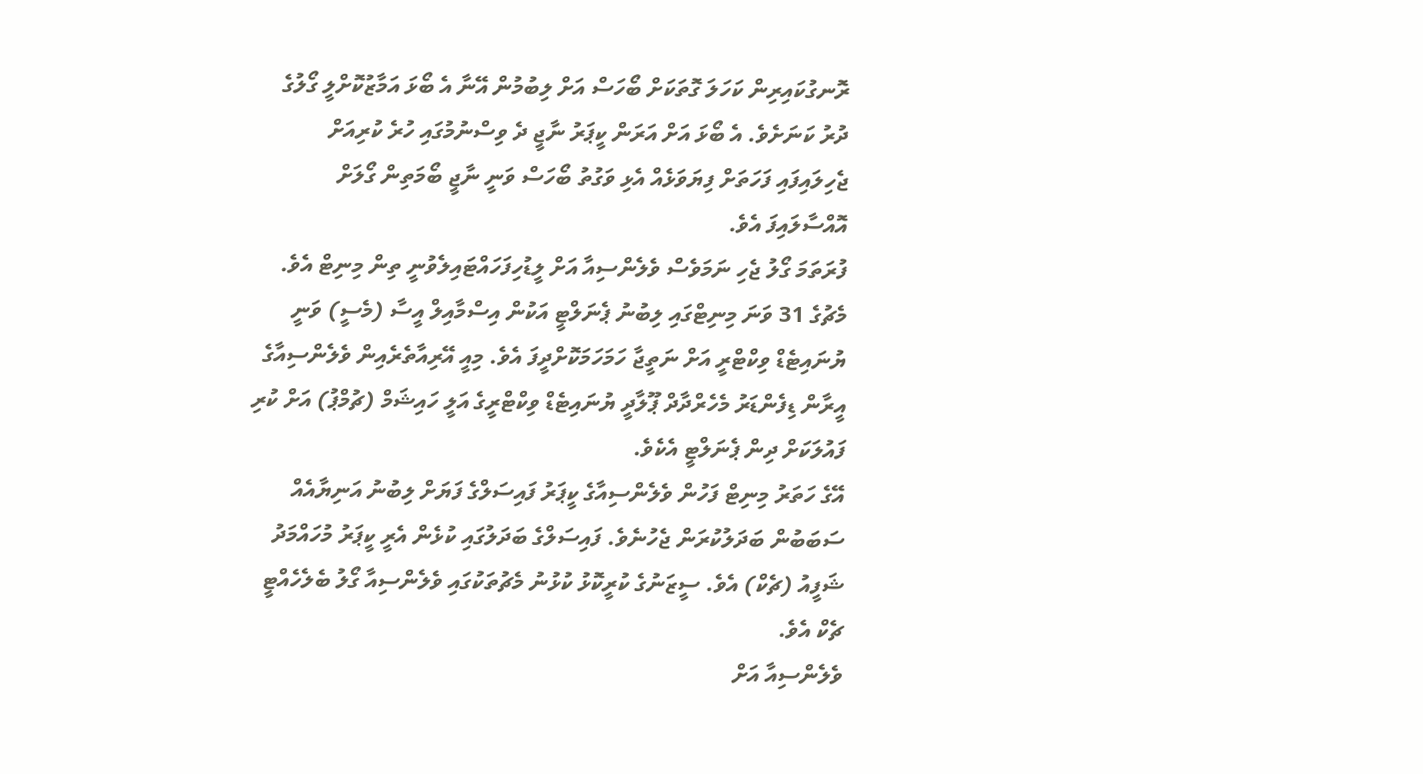ރޮނގުކައިރިން ކަހަލަ ގޮތަކަށް ބޯހަސް އަށް ލިބުމުން އޭނާ އެ ބޯޅަ އަމާޒުކޮށްލީ ގޯލުގެ ދުރު ކަނަށެވެ. އެ ބޯޅަ އަށް އަރަން ކީޕަރު ނާޖީ ދެ ވިސްނުމުގައި ހުރެ ކުރިއަށް ޖެހިލައިފައި ފަހަތަށް ފިޔަވަޅެއް އެޅި ވަގުތު ބޯހަސް ވަނީ ނާޖީ ބޯމަތިން ގޯލަށް އޮއްސާލައިފަ އެވެ.
ފުރަތަމަ ގޯލު ޖެހި ނަމަވެސް ވެލެންސިއާ އަށް ލީޑުހިފަހައްޓައިލެވުނީ ތިން މިނިޓް އެވެ. މެޗުގެ 31 ވަނަ މިނިޓްގައި ލިބުނު ޕެނަލްޓީ އަކުން އިސްމާއިލް އީސާ (މެސީ) ވަނީ ޔުނައިޓެޑް ވިކްޓްރީ އަށް ނަތީޖާ ހަމަހަމަކޮށްދީފަ އެވެ. މިއީ އޭރިއާތެރެއިން ވެލެންސިއާގެ އީރާން ޑިފެންޑަރު މެހެރްދާދް ޕޫލާދީ ޔުނައިޓެޑް ވިކްޓްރީގެ އަލީ ހައިޝަމް (ޗުމްޕު) އަށް ކުރި ފައުލަކަށް ދިން ޕެނަލްޓީ އެކެވެ.
އޭގެ ހަތަރު މިނިޓް ފަހުން ވެލެންސިއާގެ ކީޕަރު ފައިސަލްގެ ފަޔަށް ލިބުނު އަނިޔާއެއް ސަބަބުން ބަދަލުކުރަން ޖެހުނެވެ. ފައިސަލްގެ ބަދަލުގައި ކުޅެން އެރީ ކީޕަރު މުހައްމަދު ޝަފީއު (ޗެކް) އެވެ. ސީޒަނުގެ ކުރީކޮޅު ކުޅުނު މެޗުތަކުގައި ވެލެންސިއާ ގޯލު ބެލެހެއްޓީ ޗެކް އެވެ.
ވެލެންސިއާ އަށް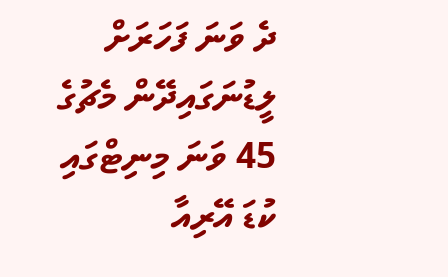ދެ ވަނަ ފަހަރަށް ލީޑުނަގައިދޭން މެޗުގެ 45 ވަނަ މިނިޓްގައި ކުޑަ އޭރިއާ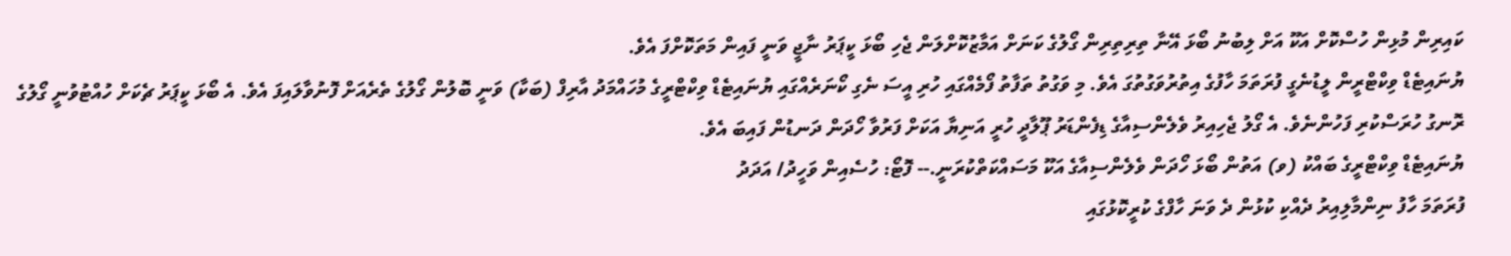ކައިރިން މުޅިން ހުސްކޮށް އަކޫ އަށް ލިބުނު ބޯޅަ އޭނާ ތިރިތިރިން ގޯލުގެ ކަނަށް އަމާޒުކޮށްލަން ޖެހި ބޯޅަ ކީޕަރު ނާޖީ ވަނީ ފައިން މަތަކޮށްފަ އެވެ.
ޔުނައިޓެޑް ވިކްޓްރީން ލީޑުނެގީ ފުރަތަމަ ހާފުގެ އިތުރުވަގުތުގަ އެވެ. މި ވަގުތު ތަފާތު ފޯމެއްގައި ހުރި އީސަ ނެގި ކޯނަރެއްގައި ޔުނައިޓެޑް ވިކްޓްރީގެ މުހައްމަދު އާރިފް (ބަކާ) ވަނީ ބޮލުން ގޯލުގެ ތެރެއަށް ފޮނުވާލައިފަ އެވެ. އެ ބޯޅަ ކީޕަރު ޗެކަށް ހުއްޓުވުނީ ގޯލުގެ ރޮނގު ހުރަސްކުރި ފަހުންނެވެ. އެ ގޯލު ޖެހިއިރު ވެލެންސިއާގެ ޑިފެންޑަރު ޕޫލާދީ ހުރީ އަނިޔާ އަކަށް ފަރުވާ ހޯދަން ދަނޑުން ފައިބަ އެވެ.
ޔުނައިޓެޑް ވިކްޓްރީގެ ބައްކު (ވ) އަތުން ބޯޅަ ހޯދަން ވެލެންސިއާގެ އަކޫ މަސައްކަތްކުރަނީ.-- ފޮޓޯ: ހުސެއިން ވަހީދު/ އަދަދު
ފުރަތަމަ ހާފު ނިންމާލިއިރު ދެއްކި ކުޅުން ދެ ވަނަ ހާފްގެ ކުރީކޮޅުގައި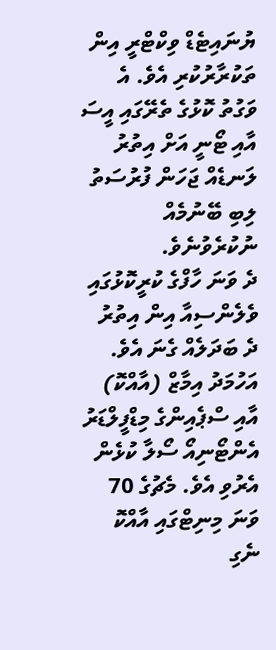ޔުނައިޓެޑް ވިކްޓްރީ އިން ތަކުރާރުކުރި އެވެ. އެ ވަގުތު ކޮޅުގެ ތެރޭގައި އީސަ އާއި ޓޯނީ އަށް އިތުރު ލަނޑެއް ޖަހަން ފުރުސަތު ލިބި ބޭނުމެއް ނުކުރެވުނެވެ.
ދެ ވަނަ ހާފްގެ ކުރީކޮޅުގައި ވެލެންސިއާ އިން އިތުރު ދެ ބަދަލެއް ގެނަ އެވެ. އަހުމަދު އިމާޒް (އާއްކޮ) އާއި ސްޕެއިންގެ މިޑްފީލްޑަރު އެންޓޯނިއޯ ސޯލާ ކުޅެން އެރުވި އެވެ. މެޗުގެ 70 ވަނަ މިނިޓްގައި އާއްކޮ ނެގި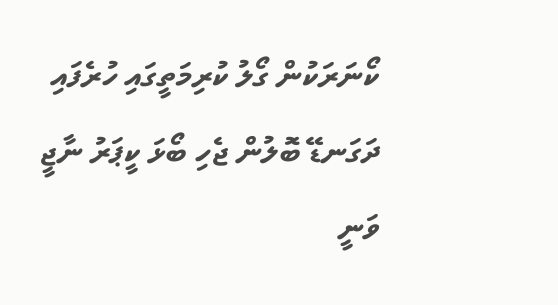ކޯނަރަކުން ގޯލު ކުރިމަތީގައި ހުރެފައި ދަގަނޑޭ ބޮލުން ޖެހި ބޯޅަ ކީޕަރު ނާޖީ ވަނީ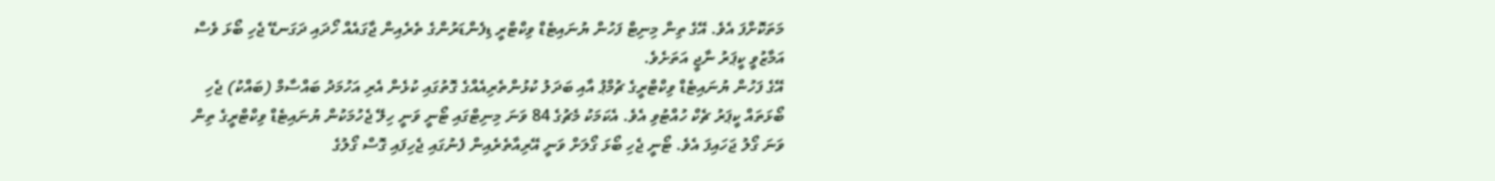މަތަކޮށްފަ އެވެ. އޭގެ ތިން މިނިޓް ފަހުން ޔުނައިޓެޑް ވިކްޓްރީ ޑިފެންޑަރުންގެ ތެރެއިން ޖާގައެއް ހޯދައި ދަގަނޑޭ ޖެހި ބޯޅަ ވެސް އަމާޒުވީ ކީޕަރު ނާޖީ އަތަށެވެ.
އޭގެ ފަހުން ޔުނައިޓެޑް ވިކްޓްރީގެ ޗުމްޕު އާއި ބަދަލު ކުޅުންތެރިއެއްގެ ގޮތުގައި ކުޅެން އެރި އަހުމަދު ބައްސާމް (ބައްކު) ޖެހި ބޯޅަތައް ކީޕަރު ޗެކް ހުއްޓުވި އެވެ. އެކަމަކު މެޗުގެ 84 ވަނަ މިނިޓްގައި ޓޯނީ ވަނީ ހިލޭ ޖެހުމަކުން ޔުނައިޓެޑް ވިކްޓްރީގެ ތިން ވަނަ ގޯލު ޖަހައިފަ އެވެ. ޓޯނީ ޖެހި ބޯޅަ ގޯލަށް ވަނީ އޭރިއާތެރެއިން ފެނުގައި ޖެހިފައި ގޮސް ގޯލުގެ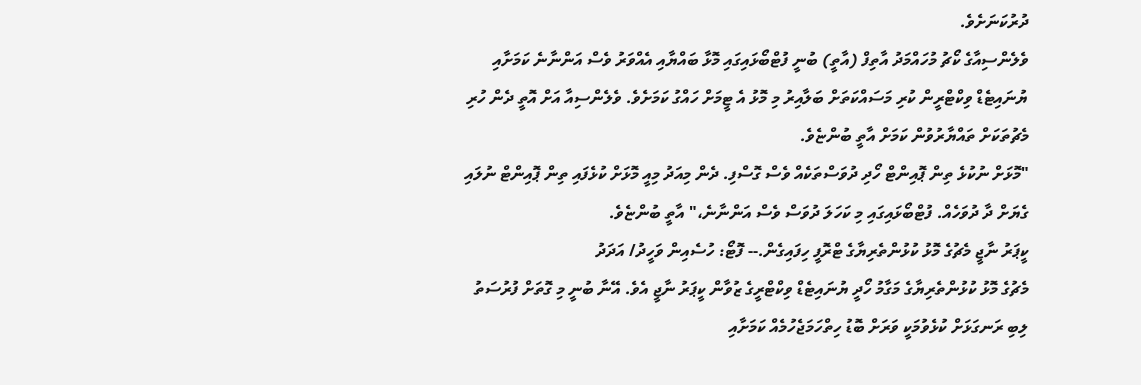ދުރުކަނަށެވެ.
ވެލެންސިއާގެ ކޯޗު މުހައްމަދު އާތިފް (އާތީ) ބުނީ ފުޓްބޯޅައިގައި މޮޅާ ބައްޔާއި އެއްވަރު ވެސް އަންނާނެ ކަމަށާއި ޔުނައިޓެޑް ވިކްޓްރީން ކުރި މަސައްކަތަށް ބަލާއިރު މި މޮޅު އެ ޓީމަށް ހައްގު ކަމަށެވެ. ވެލެންސިއާ އަށް އޮތީ ދެން ހުރި މެޗުތަކަށް ތައްޔާރުވުން ކަމަށް އާތީ ބުންޏެވެ.
"މޮޅަށް ނުކުޅެ ތިން ޕޮއިންޓް ހޯދި ދުވަސްތަކެއް ވެސް ގޮސްފި. ދެން މިއަދު މިއީ މޮޅަށް ކުޅެފައި ތިން ޕޮއިންޓް ނުލައި ގެޔަށް ދާ ދުވަހެއް. ފުޓްބޯޅައިގައި މި ކަހަލަ ދުވަސް ވެސް އަންނާނެ،" އާތީ ބުންޏެވެ.
ކީޕަރު ނާޖީ މެޗުގެ މޮޅު ކުޅުންތެރިޔާގެ ޓްރޮފީ ހިފައިގެން.-- ފޮޓޯ: ހުސެއިން ވަހީދު/ އަދަދު
މެޗުގެ މޮޅު ކުޅުންތެރިޔާގެ މަގާމު ހޯދީ ޔުނައިޓެޑް ވިކްޓްރީގެ ޒުވާން ކީޕަރު ނާޖީ އެވެ. އޭނާ ބުނީ މި ގޮތަށް ފުރުސަތު ލިބި ރަނގަޅަށް ކުޅެވުމަކީ ވަރަށް ބޮޑު ހިތްހަމަޖެހުމެއް ކަމަށާއި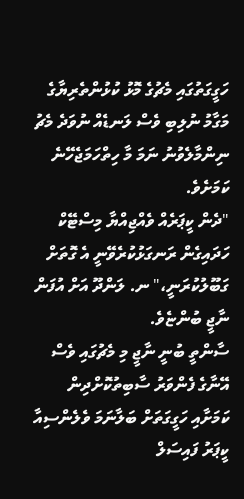ހަގީގަތުގައި މެޗުގެ މޮޅު ކުޅުންތެރިޔާގެ މަގާމު ނުލިބި ވެސް ލަނޑެއް ނުވަދެ މެޗު ނިންމާލެވުނު ނަމަ މާ ހިތްހަމަޖެހޭނެ ކަމަށެވެ.
"ދެން ކީޕަރެއް ވެއްޖިއްޔާ މިސްޓޭކް ހަދައިގެން ރަނގަޅުކުރެވޭނީ އެ ގޮތަށް ގަބޫލުކުރަނީ،" ނ. ލަންދޫ އަށް އުފަން ނާޖީ ބުންޏެވެ.
ސާންތީ ބުނީ ނާޖީ މި މެޗުގައި ވެސް އޭނާގެ ފެންވަރު ސާބިތުކޮށްދިން ކަމަށާއި ހަގީގަތަށް ބަލާނަމަ ވެލެންސިއާ ކީޕަރު ފައިސަލް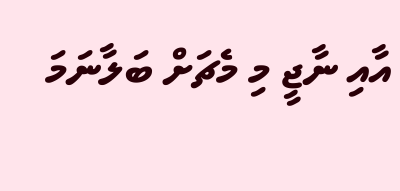އާއި ނާޖީ މި މެޗަށް ބަލާނަމަ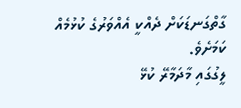ގާތްގަނޑަކަށް ދެއްކީ އެއްވަރުގެ ކުޅުމެއް ކަމަށެވެ.
ލީގުގައި މާދަމާރޭ ކުޅޭ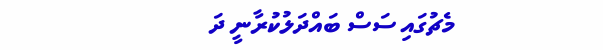މެޗުގައި ސަސް ބައްދަލުކުރާނީ ދަ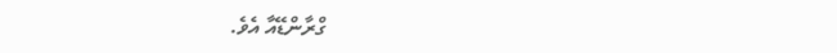ގްރާންޑޭއާ އެވެ.